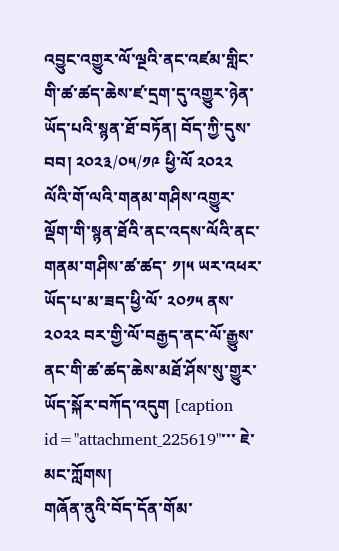འབྱུང་འགྱུར་ལོ་ལྔའི་ནང་འཛམ་གླིང་གི་ཚ་ཚད་ཆེས་ཛ་དྲག་དུ་འགྱུར་ཉེན་ཡོད་པའི་སྙན་ཐོ་བཏོན། བོད་ཀྱི་དུས་བབ། ༢༠༢༣/༠༥/༡༩ ཕྱི་ལོ ༢༠༢༢ ལོའི་གོ་ལའི་གནམ་གཤིས་འགྱུར་ལྡོག་གི་སྙན་ཐོའི་ནང་འདས་ལོའི་ནང་གནམ་གཤིས་ཚ་ཚད་ ༡།༥ ཡར་འཕར་ཡོད་པ་མ་ཟད་ཕྱི་ལོ་ ༢༠༡༥ ནས་ ༢༠༢༢ བར་གྱི་ལོ་བརྒྱད་ནང་ལོ་རྒྱུས་ནང་གི་ཚ་ཚད་ཆེས་མཐོ་ཤོས་སུ་གྱུར་ཡོད་སྐོར་བཀོད་འདུག [caption id="attachment_225619"་་་ ཇེ་མང་ཀློགས།
གཞོན་ནུའི་བོད་དོན་གོམ་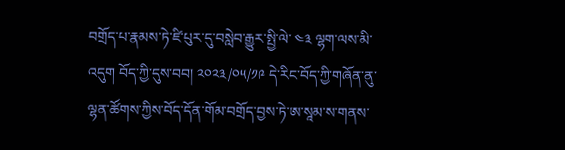བགྲོད་པ་རྣམས་ཏེ་ཛི་པུར་དུ་བསླེབ་རྒྱུར་སྤྱི་ལེ་ ༤༣ ལྷག་ལས་མི་འདུག བོད་ཀྱི་དུས་བབ། ༢༠༢༣/༠༥/༡༩ དེ་རིང་བོད་ཀྱི་གཞོན་ནུ་ལྷན་ཚོགས་ཀྱིས་བོད་དོན་གོམ་བགྲོད་བྱས་ཏེ་ཨ་སཱམ་ས་གནས་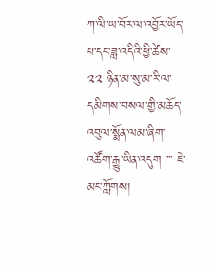ཀ་ལི་ཡ་བོར་ལ་འབྱོར་ཡོད་པ་དང་ཟླ་འདིའི་ཕྱི་ཚེས་ ༢༢ ཉིན་མ་སུ་མ་རི་ལ་དམིགས་བསལ་གྱི་མཆོད་འབུལ་སྨོན་ལམ་ཞིག་འཚོག་རྒྱུ་ཡིན་འདུག ་་་ ཇེ་མང་ཀློགས།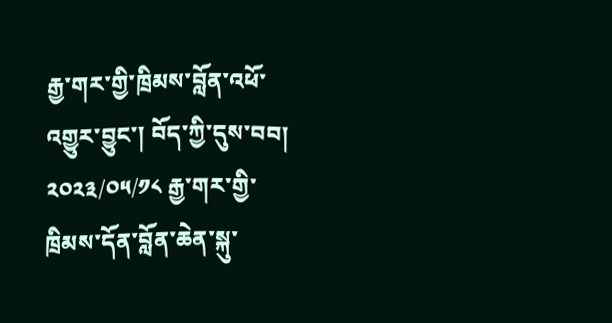རྒྱ་གར་གྱི་ཁྲིམས་བློན་འཕོ་འགྱུར་བྱུང་། བོད་ཀྱི་དུས་བབ། ༢༠༢༣/༠༥/༡༨ རྒྱ་གར་གྱི་ཁྲིམས་དོན་བློན་ཆེན་སྐུ་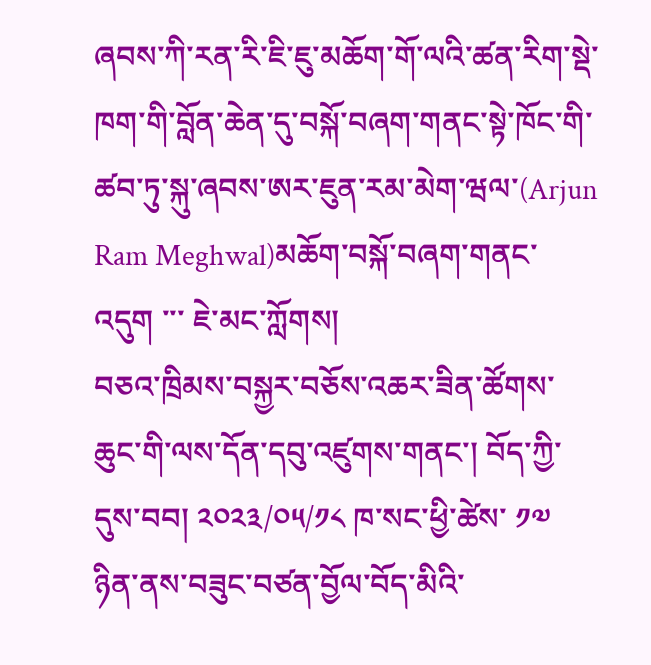ཞབས་ཀི་རན་རི་ཇི་ཇུ་མཆོག་གོ་ལའི་ཚན་རིག་སྡེ་ཁག་གི་བློན་ཆེན་དུ་བསྐོ་བཞག་གནང་སྟེ་ཁོང་གི་ཚབ་ཏུ་སྐུ་ཞབས་ཨར་ཇུན་རམ་མེག་ཝལ་(Arjun Ram Meghwal)མཆོག་བསྐོ་བཞག་གནང་འདུག ་་་ ཇེ་མང་ཀློགས།
བཅའ་ཁྲིམས་བསྐྱར་བཅོས་འཆར་ཟིན་ཚོགས་ཆུང་གི་ལས་དོན་དབུ་འཛུགས་གནང་། བོད་ཀྱི་དུས་བབ། ༢༠༢༣/༠༥/༡༨ ཁ་སང་ཕྱི་ཚེས་ ༡༧ ཉིན་ནས་བཟུང་བཙན་བྱོལ་བོད་མིའི་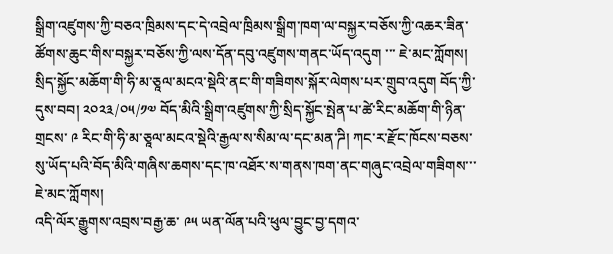སྒྲིག་འཛུགས་ཀྱི་བཅའ་ཁྲིམས་དང་དེ་འབྲེལ་ཁྲིམས་སྒྲིག་ཁག་ལ་བསྐྱར་བཅོས་ཀྱི་འཆར་ཟིན་ཚོགས་ཆུང་གིས་བསྐྱར་བཅོས་ཀྱི་ལས་དོན་དབུ་འཛུགས་གནང་ཡོད་འདུག ་་་ ཇེ་མང་ཀློགས།
སྲིད་སྐྱོང་མཆོག་གི་ཧི་མ་ཅཱལ་མངའ་སྡེའི་ནང་གི་གཟིགས་སྐོར་ལེགས་པར་གྲུབ་འདུག བོད་ཀྱི་དུས་བབ། ༢༠༢༣/༠༥/༡༧ བོད་མིའི་སྒྲིག་འཛུགས་ཀྱི་སྲིད་སྐྱོང་སྤེན་པ་ཚེ་རིང་མཆོག་གི་ཉིན་གྲངས་ ༩ རིང་གི་ཧི་མ་ཅཱལ་མངའ་སྡེའི་རྒྱལ་ས་སིམ་ལ་དང་མན་ཌི། ཀང་ར་རྫོང་ཁོངས་བཅས་སུ་ཡོད་པའི་བོད་མིའི་གཞིས་ཆགས་དང་ཁ་འཐོར་ས་གནས་ཁག་ནང་གཞུང་འབྲེལ་གཟིགས་་་ ཇེ་མང་ཀློགས།
འདི་ལོར་རྒྱུགས་འབྲས་བརྒྱ་ཆ་ ༩༥ ཡན་ལོན་པའི་ཕུལ་བྱུང་བྱ་དགའ་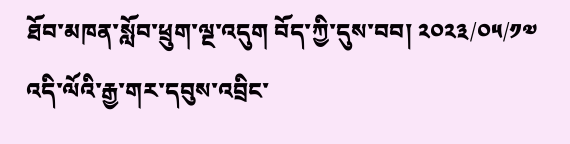ཐོབ་མཁན་སློབ་ཕྲུག་ལྔ་འདུག བོད་ཀྱི་དུས་བབ། ༢༠༢༣/༠༥/༡༧ འདི་ལོའི་རྒྱ་གར་དབུས་འབྲིང་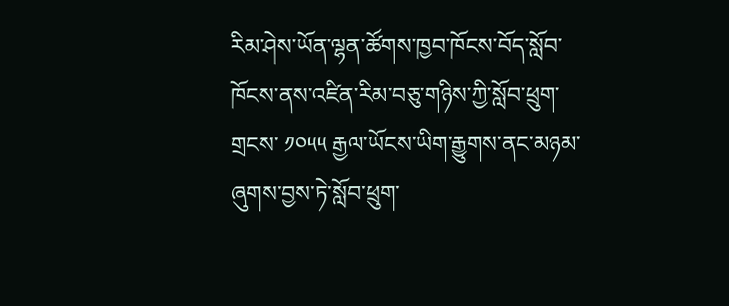རིམ་ཤེས་ཡོན་ལྷན་ཚོགས་ཁྱབ་ཁོངས་བོད་སློབ་ཁོངས་ནས་འཛིན་རིམ་བཅུ་གཉིས་ཀྱི་སློབ་ཕྲུག་གྲངས་ ༡༠༥༥ རྒྱལ་ཡོངས་ཡིག་རྒྱུགས་ནང་མཉམ་ཞུགས་བྱས་ཏེ་སློབ་ཕྲུག་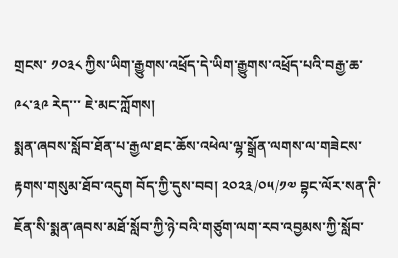གྲངས་ ༡༠༣༨ ཀྱིས་ཡིག་རྒྱུགས་འཕྲོད་དེ་ཡིག་རྒྱུགས་འཕྲོད་པའི་བརྒྱ་ཆ་ ༩༨་༣༩ རེད་་་ ཇེ་མང་ཀློགས།
སྨན་ཞབས་སློབ་ཐོན་པ་རྒྱལ་ཐང་ཆོས་འཕེལ་ལྷ་སྒྲོན་ལགས་ལ་གཟེངས་རྟགས་གསུམ་ཐོབ་འདུག བོད་ཀྱི་དུས་བབ། ༢༠༢༣/༠༥/༡༧ བྷང་ལོར་སན་ཊི་ཇོན་སི་སྨན་ཞབས་མཐོ་སློབ་ཀྱི་ཉེ་བའི་གཙུག་ལག་རབ་འབྱམས་ཀྱི་སློབ་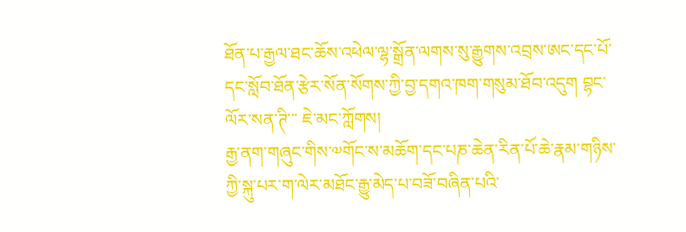ཐོན་པ་རྒྱལ་ཐང་ཆོས་འཕེལ་ལྷ་སྒྲོན་ལགས་སུ་རྒྱུགས་འབྲས་ཨང་དང་པོ་དང་སློབ་ཐོན་རྩེར་སོན་སོགས་ཀྱི་བྱ་དགའ་ཁག་གསུམ་ཐོབ་འདུག བྷང་ལོར་སན་ཊི་་་ ཇེ་མང་ཀློགས།
རྒྱ་ནག་གཞུང་གིས་༧གོང་ས་མཆོག་དང་པཎ་ཆེན་རིན་པོ་ཆེ་རྣམ་གཉིས་ཀྱི་སྐུ་པར་ག་ལེར་མཐོང་རྒྱུ་མེད་པ་བཟོ་བཞིན་པའི་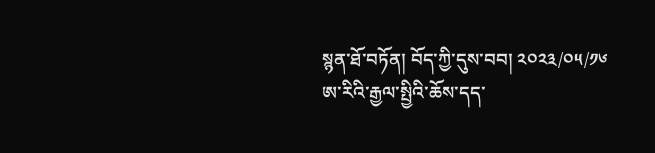སྙན་ཐོ་བཏོན། བོད་ཀྱི་དུས་བབ། ༢༠༢༣/༠༥/༡༦ ཨ་རིའི་རྒྱལ་སྤྱིའི་ཆོས་དད་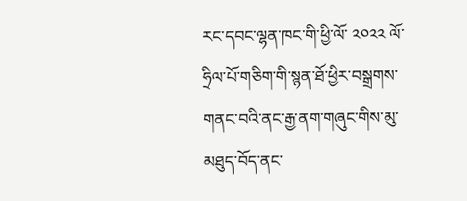རང་དབང་ལྷན་ཁང་གི་ཕྱི་ལོ་ ༢༠༢༢ ལོ་ཧྲིལ་པོ་གཅིག་གི་སྙན་ཐོ་ཕྱིར་བསྒྲགས་གནང་བའི་ནང་རྒྱ་ནག་གཞུང་གིས་མུ་མཐུད་བོད་ནང་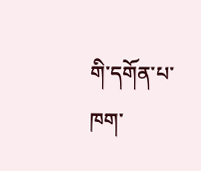གི་དགོན་པ་ཁག་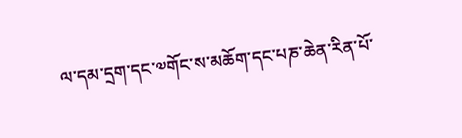ལ་དམ་དྲག་དང་༧གོང་ས་མཆོག་དང་པཎ་ཆེན་རིན་པོ་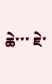ཆེ་་་ ཇེ་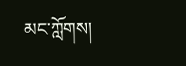མང་ཀློགས།